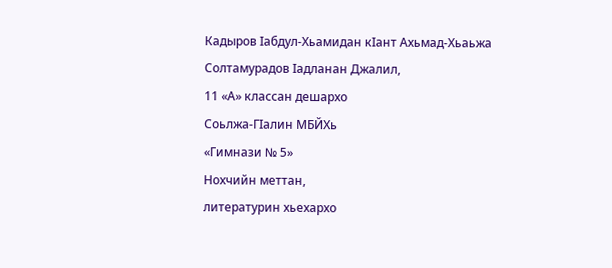Кадыров Iабдул-Хьамидан кIант Ахьмад-Хьаьжа
Солтамурадов Iадланан Джалил,
11 «А» классан дешархо
Соьлжа-ГIалин МБЙХь
«Гимнази № 5»
Нохчийн меттан,
литературин хьехархо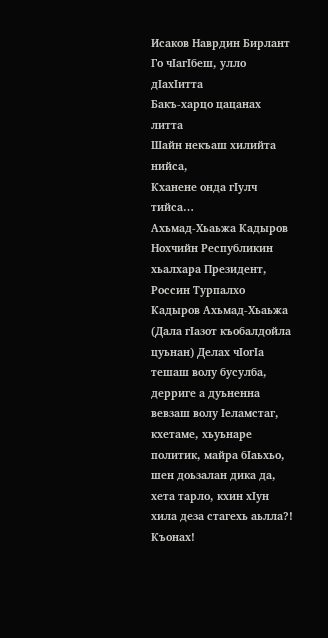Исаков Наврдин Бирлант
Го чIагIбеш, улло дIахIитта
Бакъ-харцо цацанах литта
Шайн некъаш хилийта нийса,
Кханене онда гIулч тийса…
Ахьмад-Хьаьжа Кадыров
Нохчийн Республикин хьалхара Президент, Россин Турпалхо Кадыров Ахьмад-Хьаьжа (Дала гIазот къобалдойла цуьнан) Делах чIогIа тешаш волу бусулба, дерриге а дуьненна вевзаш волу Iеламстаг, кхетаме, хьуьнаре политик, майра бIаьхьо, шен доьзалан дика да, хета тарло, кхин хIун хила деза стагехь аьлла?! Къонах!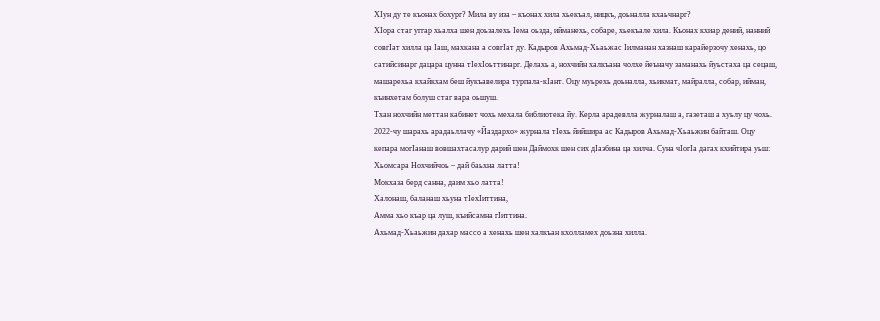ХIун ду те къонах бохург? Мила ву иза – къонах хила хьекъал, ницкъ, доьналла кхаьчнарг?
ХIора стаг уггар хьалха шен доьзалехь Iема оьзда, ийманехь, собаре, хьекъале хила. Къонах кхиар дений, нанний совгIат хилла ца Iаш, махкана а совгIат ду. Кадыров Ахьмад-Хьаьжас Iилманан хазнаш карайерзочу хенахь, цо сатийсинарг дацара цунна тIехIоьттинарг. Делахь а, нохчийн халкъана чолхе йеъначу заманахь йуьстаха ца сецаш, машарехьа кхайкхам беш йукъавелира турпала-кIант. Оцу муьрехь доьналла, хьикмат, майралла, собар, ийман, къинхетам болуш стаг вара оьшуш.
Тхан нохчийн меттан кабинет чохь мехала библиотека йу. Керла арадевлла журналаш а, газеташ а хуьлу цу чохь. 2022-чу шарахь арадаьллачу «Йаздархо» журнала тIехь йийшира ас Кадыров Ахьмад-Хьаьжин байташ. Оцу кепара могIанаш вовшахтасалур дарий шен Даймохк шен сих дIаэбина ца хилча. Суна чIогIа дагах кхийтира уьш:
Хьомсара Нохчийчоь – дай баьхна латта!
Мокхаза берд санна, даим хьо латта!
Халонаш, баланаш хьуна тIехIиттина,
Амма хьо къар ца луш, къийсамна гIиттина.
Ахьмад-Хьаьжин дахар массо а хенахь шен халкъан кхолламех доьзна хилла.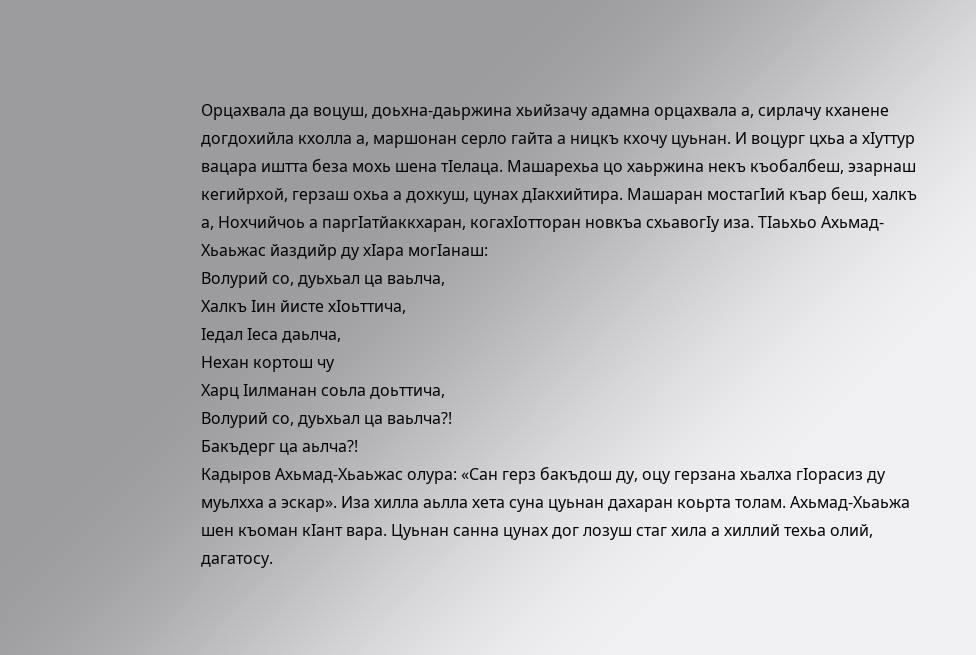Орцахвала да воцуш, доьхна-даьржина хьийзачу адамна орцахвала а, сирлачу кханене догдохийла кхолла а, маршонан серло гайта а ницкъ кхочу цуьнан. И воцург цхьа а хIуттур вацара иштта беза мохь шена тIелаца. Машарехьа цо хаьржина некъ къобалбеш, эзарнаш кегийрхой, герзаш охьа а дохкуш, цунах дIакхийтира. Машаран мостагIий къар беш, халкъ а, Нохчийчоь а паргIатйаккхаран, когахIотторан новкъа схьавогIу иза. ТIаьхьо Ахьмад-Хьаьжас йаздийр ду хIара могIанаш:
Волурий со, дуьхьал ца ваьлча,
Халкъ Iин йисте хIоьттича,
Iедал Iеса даьлча,
Нехан кортош чу
Харц Iилманан соьла доьттича,
Волурий со, дуьхьал ца ваьлча?!
Бакъдерг ца аьлча?!
Кадыров Ахьмад-Хьаьжас олура: «Сан герз бакъдош ду, оцу герзана хьалха гIорасиз ду муьлхха а эскар». Иза хилла аьлла хета суна цуьнан дахаран коьрта толам. Ахьмад-Хьаьжа шен къоман кIант вара. Цуьнан санна цунах дог лозуш стаг хила а хиллий техьа олий, дагатосу.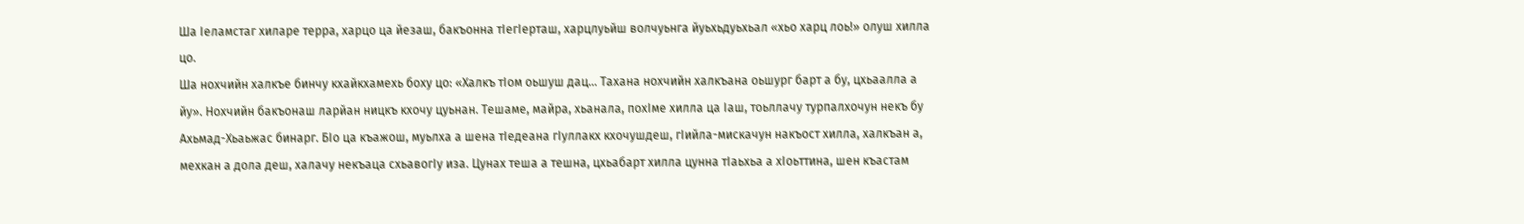Ша Iеламстаг хиларе терра, харцо ца йезаш, бакъонна тIегIерташ, харцлуьйш волчуьнга йуьхьдуьхьал «хьо харц лоь!» олуш хилла цо.
Ша нохчийн халкъе бинчу кхайкхамехь боху цо: «Халкъ тIом оьшуш дац… Тахана нохчийн халкъана оьшург барт а бу, цхьаалла а йу». Нохчийн бакъонаш ларйан ницкъ кхочу цуьнан. Тешаме, майра, хьанала, похIме хилла ца Iаш, тоьллачу турпалхочун некъ бу Ахьмад-Хьаьжас бинарг. БIо ца къажош, муьлха а шена тIедеана гIуллакх кхочушдеш, гIийла-мискачун накъост хилла, халкъан а, мехкан а дола деш, халачу некъаца схьавогIу иза. Цунах теша а тешна, цхьабарт хилла цунна тIаьхьа а хIоьттина, шен къастам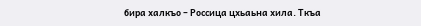бира халкъо – Россица цхьаьна хила. Ткъа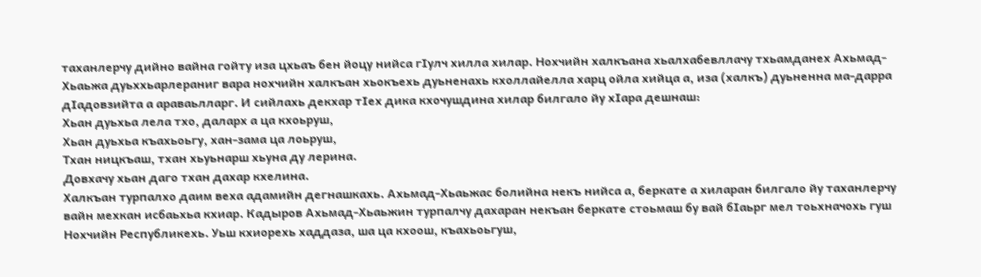таханлерчу дийно вайна гойту иза цхьаъ бен йоцу нийса гIулч хилла хилар. Нохчийн халкъана хьалхабевллачу тхьамданех Ахьмад-Хьаьжа дуьххьарлераниг вара нохчийн халкъан хьокъехь дуьненахь кхоллайелла харц ойла хийца а, иза (халкъ) дуьненна ма-дарра дIадовзийта а араваьлларг. И сийлахь декхар тIех дика кхочушдина хилар билгало йу хIара дешнаш:
Хьан дуьхьа лела тхо, даларх а ца кхоьруш,
Хьан дуьхьа къахьоьгу, хан-зама ца лоьруш,
Тхан ницкъаш, тхан хьуьнарш хьуна ду лерина.
Довхачу хьан даго тхан дахар кхелина.
Халкъан турпалхо даим веха адамийн дегнашкахь. Ахьмад-Хьаьжас болийна некъ нийса а, беркате а хиларан билгало йу таханлерчу вайн мехкан исбаьхьа кхиар. Кадыров Ахьмад-Хьаьжин турпалчу дахаран некъан беркате стоьмаш бу вай бIаьрг мел тоьхначохь гуш Нохчийн Республикехь. Уьш кхиорехь хаддаза, ша ца кхоош, къахьоьгуш,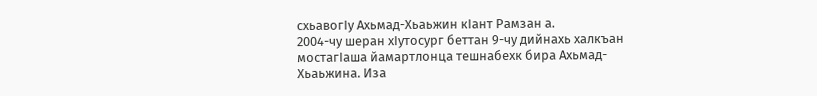схьавогIу Ахьмад-Хьаьжин кIант Рамзан а.
2004-чу шеран хIутосург беттан 9-чу дийнахь халкъан мостагIаша йамартлонца тешнабехк бира Ахьмад-Хьаьжина. Иза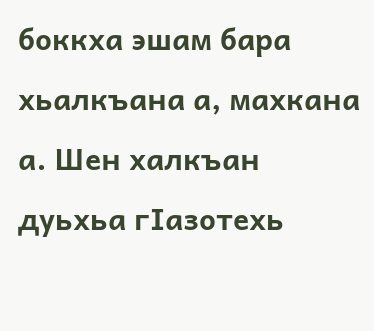боккха эшам бара хьалкъана а, махкана а. Шен халкъан дуьхьа гIазотехь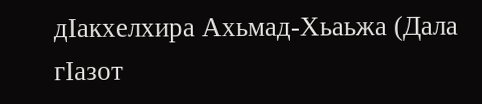дIакхелхира Ахьмад-Хьаьжа (Дала гIазот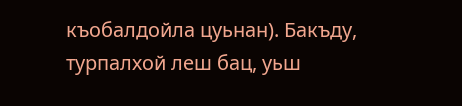къобалдойла цуьнан). Бакъду, турпалхой леш бац, уьш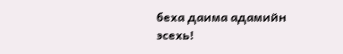беха даима адамийн эсехь!